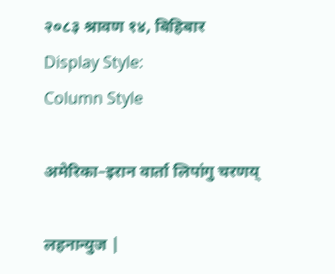२०८३ श्रावण १४, बिहिबार
Display Style:
Column Style

अमेरिका–इरान वार्ता लिपांगु चरणय्

लहनान्युज |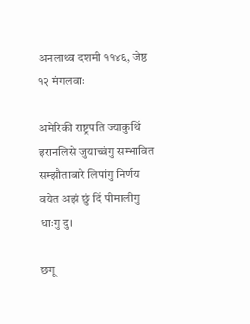अनलाथ्व दशमी ११४६, जेष्ठ १२ मंगलवाः

अमेरिकी राष्ट्रपति ज्याकुथिं इरानलिसे जुयाच्वंगु सम्भावित सम्झौताबारे लिपांगु निर्णय वयेत अझं छुं दिं पीमालीगु धाःगु दु।

छगू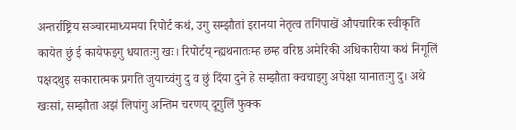अन्तर्राष्ट्रिय सञ्चारमाध्यमया रिपोर्ट कथं, उगु सम्झौतां इरानया नेतृत्व तगिंपाखें औपचारिक स्वीकृति कायेत छुं ई कायेफइगु धयातःगु खः। रिपोर्टय् न्ह्यथनातःम्ह छम्ह वरिष्ठ अमेरिकी अधिकारीया कथं निगूलिं पक्षदथुइ सकारात्मक प्रगति जुयाच्वंगु दु व छुं दिंया दुने हे सम्झौता क्वचाइगु अपेक्षा यानातःगु दु। अथे खःसां, सम्झौता अझं लिपांगु अन्तिम चरणय् दूगुलिं फुक्क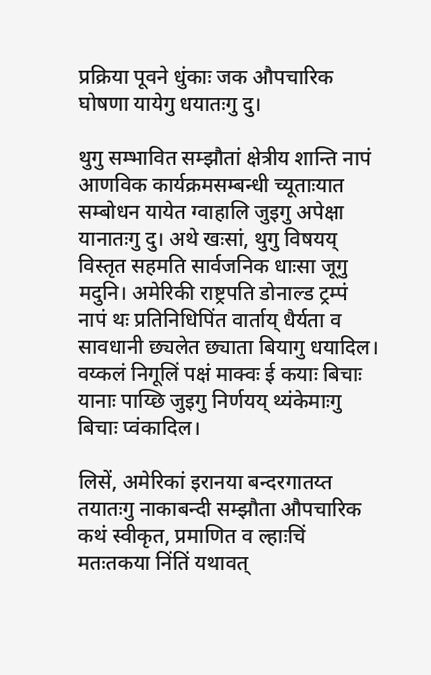प्रक्रिया पूवने धुंकाः जक औपचारिक घोषणा यायेगु धयातःगु दु।

थुगु सम्भावित सम्झौतां क्षेत्रीय शान्ति नापं आणविक कार्यक्रमसम्बन्धी च्यूताःयात सम्बोधन यायेत ग्वाहालि जुइगु अपेक्षा यानातःगु दु। अथे खःसां, थुगु विषयय् विस्तृत सहमति सार्वजनिक धाःसा जूगु मदुनि। अमेरिकी राष्ट्रपति डोनाल्ड ट्रम्पं नापं थः प्रतिनिधिपिंत वार्ताय् धैर्यता व सावधानी छ्यलेत छ्याता बियागु धयादिल। वय्कलं निगूलिं पक्षं माक्वः ई कयाः बिचाः यानाः पाय्छि जुइगु निर्णयय् थ्यंकेमाःगु बिचाः प्वंकादिल।

लिसें, अमेरिकां इरानया बन्दरगातय्त तयातःगु नाकाबन्दी सम्झौता औपचारिक कथं स्वीकृत, प्रमाणित व ल्हाःचिं मतःतकया निंतिं यथावत्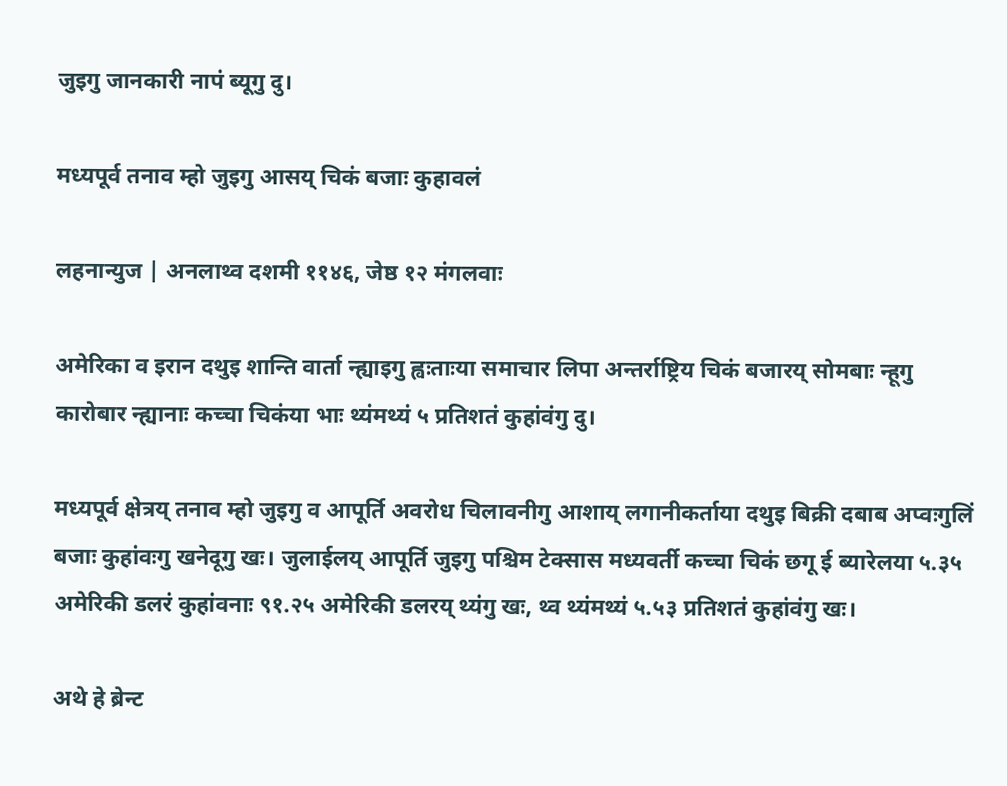जुइगु जानकारी नापं ब्यूगु दु।

मध्यपूर्व तनाव म्हो जुइगु आसय् चिकं बजाः कुहावलं

लहनान्युज | अनलाथ्व दशमी ११४६, जेष्ठ १२ मंगलवाः

अमेरिका व इरान दथुइ शान्ति वार्ता न्ह्याइगु ह्वःताःया समाचार लिपा अन्तर्राष्ट्रिय चिकं बजारय् सोमबाः न्हूगु कारोबार न्ह्यानाः कच्चा चिकंया भाः थ्यंमथ्यं ५ प्रतिशतं कुहांवंगु दु।

मध्यपूर्व क्षेत्रय् तनाव म्हो जुइगु व आपूर्ति अवरोध चिलावनीगु आशाय् लगानीकर्ताया दथुइ बिक्री दबाब अप्वःगुलिं बजाः कुहांवःगु खनेदूगु खः। जुलाईलय् आपूर्ति जुइगु पश्चिम टेक्सास मध्यवर्ती कच्चा चिकं छगू ई ब्यारेलया ५.३५ अमेरिकी डलरं कुहांवनाः ९१.२५ अमेरिकी डलरय् थ्यंगु खः, थ्व थ्यंमथ्यं ५.५३ प्रतिशतं कुहांवंगु खः।

अथे हे ब्रेन्ट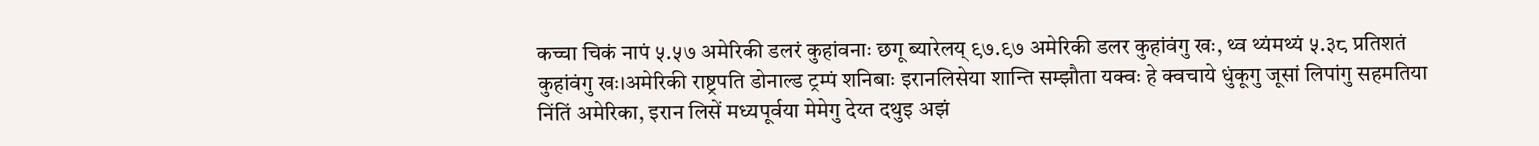कच्चा चिकं नापं ५.५७ अमेरिकी डलरं कुहांवनाः छगू ब्यारेलय् ९७.९७ अमेरिकी डलर कुहांवंगु खः, थ्व थ्यंमथ्यं ५.३८ प्रतिशतं कुहांवंगु खः।अमेरिकी राष्ट्रपति डोनाल्ड ट्रम्पं शनिबाः इरानलिसेया शान्ति सम्झौता यक्वः हे क्वचाये धुंकूगु जूसां लिपांगु सहमतिया निंतिं अमेरिका, इरान लिसें मध्यपूर्वया मेमेगु देय्त दथुइ अझं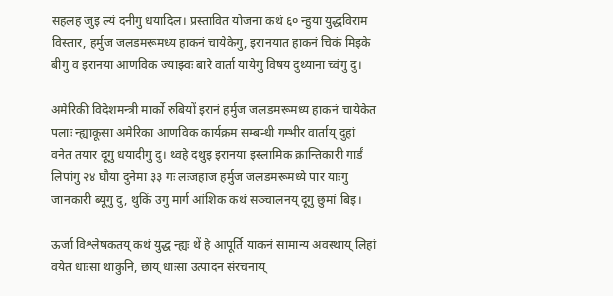सहलह जुइ ल्यं दनीगु धयादिल। प्रस्तावित योजना कथं ६० न्हुया युद्धविराम विस्तार, हर्मुज जलडमरूमध्य हाकनं चायेकेगु, इरानयात हाकनं चिकं मिइके बीगु व इरानया आणविक ज्याझ्वः बारे वार्ता यायेगु विषय दुथ्याना च्वंगु दु।

अमेरिकी विदेशमन्त्री मार्को रुबियों इरानं हर्मुज जलडमरूमध्य हाकनं चायेकेत पलाः न्ह्याकूसा अमेरिका आणविक कार्यक्रम सम्बन्धी गम्भीर वार्ताय् दुहां वनेत तयार दूगु धयादीगु दु। थ्वहे दथुइ इरानया इस्लामिक क्रान्तिकारी गार्डं लिपांगु २४ घौया दुनेमा ३३ गः लःजहाज हर्मुज जलडमरूमध्ये पार याःगु जानकारी ब्यूगु दु, थुकिं उगु मार्ग आंशिक कथं सञ्चालनय् दूगु छुमां बिइ।

ऊर्जा विश्लेषकतय् कथं युद्ध न्ह्यः थें हे आपूर्ति याकनं सामान्य अवस्थाय् लिहां वयेत धाःसा थाकुनि, छाय् धाःसा उत्पादन संरचनाय्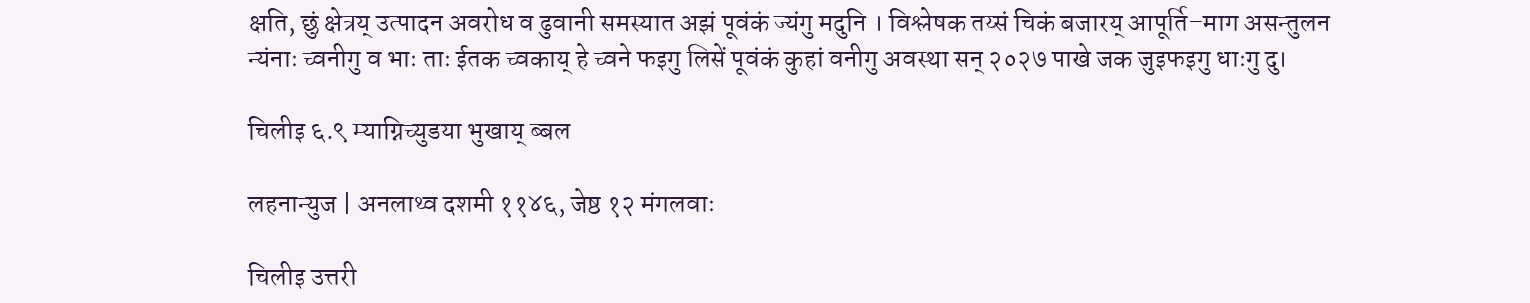क्षति, छुं क्षेत्रय् उत्पादन अवरोध व ढुवानी समस्यात अझं पूवंकं ज्यंगु मदुनि । विश्लेषक तय्सं चिकं बजारय् आपूर्ति–माग असन्तुलन न्यंनाः च्वनीगु व भाः ताः ईतक च्वकाय् हे च्वने फइगु लिसें पूवंकं कुहां वनीगु अवस्था सन् २०२७ पाखे जक जुइफइगु धाःगु दु।

चिलीइ ६.९ म्याग्निच्युडया भुखाय् ब्बल

लहनान्युज | अनलाथ्व दशमी ११४६, जेष्ठ १२ मंगलवाः

चिलीइ उत्तरी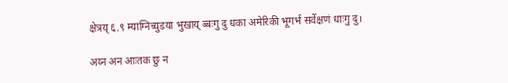क्षेत्रय् ६.९ म्याग्निच्युडया भुखाय् ब्बःगु दु धका अमेरिकी भूगर्भ सर्वेक्षणं धाःगु दु।

अय्न अन आःतक छु न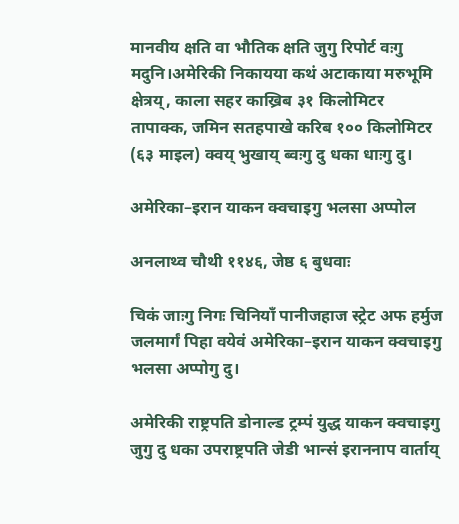मानवीय क्षति वा भौतिक क्षति जुगु रिपोर्ट वःगु मदुनि।अमेरिकी निकायया कथं अटाकाया मरुभूमि क्षेत्रय्, काला सहर काख्रिब ३१ किलोमिटर तापाक्क, जमिन सतहपाखे करिब १०० किलोमिटर (६३ माइल) क्वय् भुखाय् ब्वःगु दु धका धाःगु दु।

अमेरिका–इरान याकन क्वचाइगु भलसा अप्पोल

अनलाथ्व चौथी ११४६, जेष्ठ ६ बुधवाः

चिकं जाःगु निगः चिनियाँ पानीजहाज स्ट्रेट अफ हर्मुज जलमार्गं पिहा वयेवं अमेरिका–इरान याकन क्वचाइगु भलसा अप्पोगु दु।

अमेरिकी राष्ट्रपति डोनाल्ड ट्रम्पं युद्ध याकन क्वचाइगु जुगु दु धका उपराष्ट्रपति जेडी भान्सं इराननाप वार्ताय्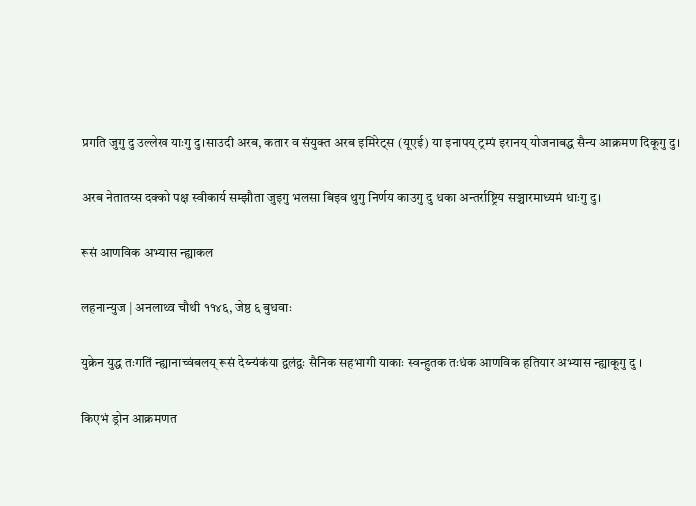प्रगति जुगु दु उल्लेख याःगु दु।साउदी अरब, कतार व संयुक्त अरब इमिरेट्स (यूएई) या इनापय् ट्रम्पं इरानय् योजनाबद्ध सैन्य आक्रमण दिकूगु दु।

अरब नेतातय्स दक्को पक्ष स्वीकार्य सम्झौता जुइगु भलसा बिइव थुगु निर्णय काउगु दु धका अन्तर्राष्ट्रिय सञ्चारमाध्यमं धाःगु दु।

रूसं आणविक अभ्यास न्ह्याकल

लहनान्युज | अनलाथ्व चौथी ११४६, जेष्ठ ६ बुधवाः

युक्रेन युद्ध तःगतिं न्ह्यानाच्वंबलय् रूसं देय्न्यंकंया द्वलंद्वः सैनिक सहभागी याकाः स्वन्हुतक तःधंक आणविक हतियार अभ्यास न्ह्याकूगु दु ।

किएभं ड्रोन आक्रमणत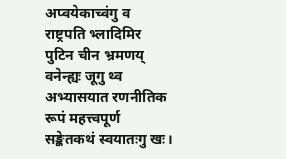अप्वयेकाच्वंगु व राष्ट्रपति भ्लादिमिर पुटिन चीन भ्रमणय् वनेन्ह्यः जूगु थ्व अभ्यासयात रणनीतिक रूपं महत्त्वपूर्ण सङ्केतकथं स्वयातःगु खः।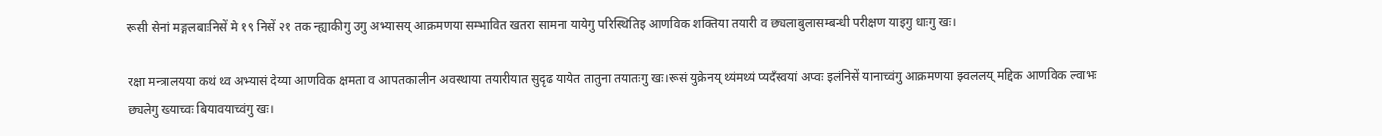रूसी सेनां मङ्गलबाःनिसें मे १९ निसें २१ तक न्ह्याकीगु उगु अभ्यासय् आक्रमणया सम्भावित खतरा सामना यायेगु परिस्थितिइ आणविक शक्तिया तयारी व छ्यलाबुलासम्बन्धी परीक्षण याइगु धाःगु खः।

रक्षा मन्त्रालयया कथं थ्व अभ्यासं देय्या आणविक क्षमता व आपतकालीन अवस्थाया तयारीयात सुदृढ यायेत तातुना तयातःगु खः।रूसं युक्रेनय् थ्यंमथ्यं प्यदँस्वयां अप्वः इलंनिसें यानाच्वंगु आक्रमणया झ्वललय् मद्दिक आणविक ल्वाभः छ्यलेगु ख्याच्वः बियावयाच्वंगु खः।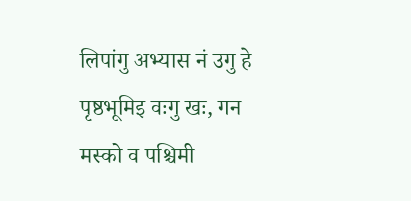लिपांगु अभ्यास नं उगु हे पृष्ठभूमिइ वःगु खः, गन मस्को व पश्चिमी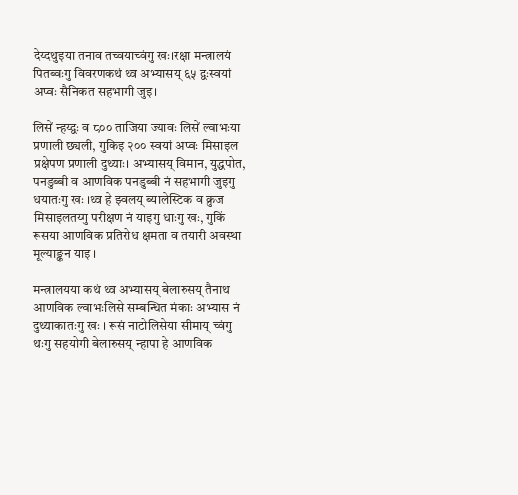देय्दथुइया तनाव तच्वयाच्वंगु खः।रक्षा मन्त्रालयं पितब्वःगु विवरणकथं थ्व अभ्यासय् ६५ द्वःस्वयां अप्वः सैनिकत सहभागी जुइ।

लिसें न्हय्द्वः व ८०० ताजिया ज्यावः लिसें ल्वाभःया प्रणाली छ्यली, गुकिइ २०० स्वयां अप्वः मिसाइल प्रक्षेपण प्रणाली दुथ्याः। अभ्यासय् विमान, युद्धपोत, पनडुब्बी व आणविक पनडुब्बी नं सहभागी जुइगु धयातःगु खः ।थ्व हे झ्वलय् ब्यालेस्टिक व क्रुज मिसाइलतय्गु परीक्षण नं याइगु धाःगु खः, गुकिं रूसया आणविक प्रतिरोध क्षमता व तयारी अवस्था मूल्याङ्कन याइ ।

मन्त्रालयया कथं थ्व अभ्यासय् बेलारुसय् तैनाथ आणविक ल्वाभःलिसे सम्बन्धित मंकाः अभ्यास नं दुथ्याकातःगु खः । रूसं नाटोलिसेया सीमाय् च्वंगु थःगु सहयोगी बेलारुसय् न्हापा हे आणविक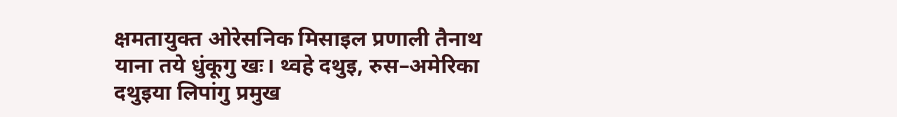क्षमतायुक्त ओरेसनिक मिसाइल प्रणाली तैनाथ याना तये धुंकूगु खः। थ्वहे दथुइ, रुस–अमेरिका दथुइया लिपांगु प्रमुख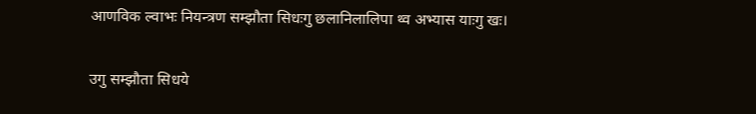आणविक ल्वाभः नियन्त्रण सम्झौता सिधःगु छलानिलालिपा थ्व अभ्यास याःगु खः।

उगु सम्झौता सिधये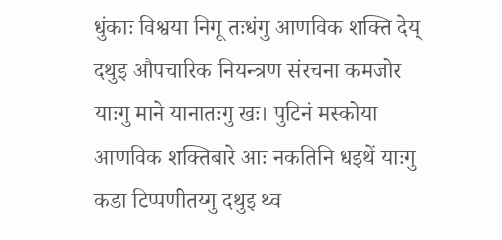धुंकाः विश्वया निगू तःधंगु आणविक शक्ति देय् दथुइ औपचारिक नियन्त्रण संरचना कमजोर याःगु माने यानातःगु खः। पुटिनं मस्कोया आणविक शक्तिबारे आः नकतिनि धइथें याःगु कडा टिप्पणीतय्गु दथुइ थ्व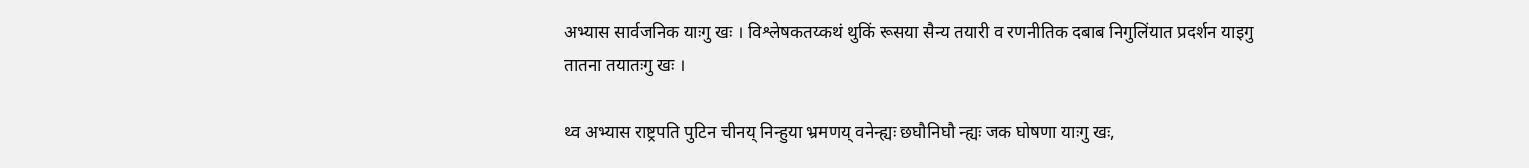अभ्यास सार्वजनिक याःगु खः । विश्लेषकतय्कथं थुकिं रूसया सैन्य तयारी व रणनीतिक दबाब निगुलिंयात प्रदर्शन याइगु तातना तयातःगु खः ।

थ्व अभ्यास राष्ट्रपति पुटिन चीनय् निन्हुया भ्रमणय् वनेन्ह्यः छघौनिघौ न्ह्यः जक घोषणा याःगु खः,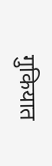गुकियात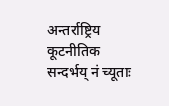अन्तर्राष्ट्रिय कूटनीतिक सन्दर्भय् नं च्यूताः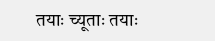तयाः च्यूताः तयाः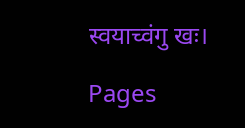स्वयाच्वंगु खः।

Pages